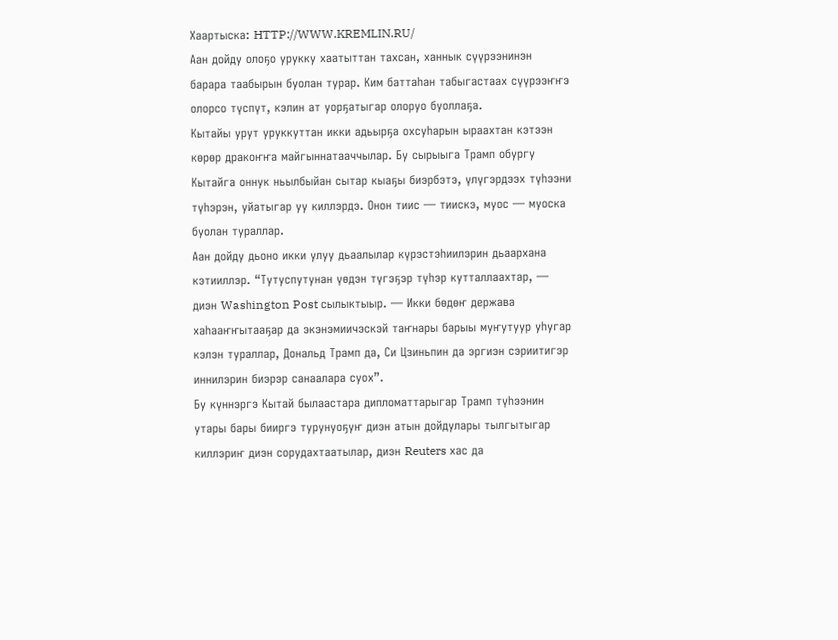Хаартыска: HTTP://WWW.KREMLIN.RU/
Аан дойду олоҕо урукку хаатыттан тахсан, ханнык сүүрээнинэн барара таабырын буолан турар. Ким баттаһан табыгастаах сүүрээҥҥэ олорсо түспүт, кэлин ат уорҕатыгар олоруо буоллаҕа.
Кытайы урут уруккуттан икки адьырҕа охсуһарын ыраахтан кэтээн көрөр дракоҥҥа майгыннатааччылар. Бу сырыыга Трамп обургу Кытайга оннук ньылбыйан сытар кыаҕы биэрбэтэ, үлүгэрдээх түһээни түһэрэн, уйатыгар уу киллэрдэ. Онон тиис — тиискэ, муос — муоска буолан тураллар.
Аан дойду дьоно икки улуу дьаалылар күрэстэһиилэрин дьаархана кэтииллэр. “Тутуспутунан үөдэн түгэҕэр түһэр кутталлаахтар, — диэн Wasһington Post сылыктыыр. — Икки бөдөҥ держава хаһааҥҥытааҕар да экэнэмиичэскэй таҥнары барыы муҥутуур уһугар кэлэн тураллар, Дональд Трамп да, Си Цзиньпин да эргиэн сэриитигэр иннилэрин биэрэр санаалара суох”.
Бу күннэргэ Кытай былаастара дипломаттарыгар Трамп түһээнин утары бары бииргэ турунуоҕуҥ диэн атын дойдулары тылгытыгар киллэриҥ диэн сорудахтаатылар, диэн Reuters хас да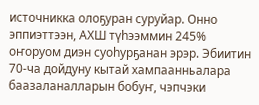источникка олоҕуран суруйар. Онно эппиэттээн, АХШ түһээммин 245% оҥоруом диэн суоһурҕанан эрэр. Эбиитин 70‑ча дойдуну кытай хампаанньалара баазаланалларын бобуҥ, чэпчэки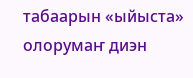табаарын «ыйыста» олорумаҥ диэн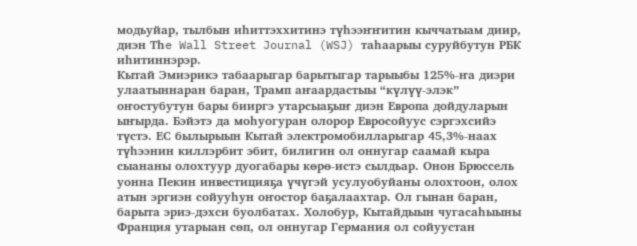модьуйар, тылбын иһиттэххитинэ түһээҥҥитин кыччатыам диир, диэн Tһe Wall Street Journal (WSJ) таһаарыы суруйбутун РБК иһитиннэрэр.
Кытай Эмиэрикэ табаарыгар барытыгар тарыыбы 125%-ҥа диэри улаатыннаран баран, Трамп аҥаардастыы “күлүү-элэк” оҥостубутун бары бииргэ утарсыаҕыҥ диэн Европа дойдуларын ыҥырда. Бэйэтэ да моһуогуран олорор Евросойуус сэргэхсийэ түстэ. ЕС былырыын Кытай электромобилларыгар 45,3%-наах түһээнин киллэрбит эбит, билигин ол оннугар саамай кыра сыананы олохтуур дуогабары көрө-истэ сылдьар. Онон Брюссель уонна Пекин инвестицияҕа үчүгэй усулуобуйаны олохтоон, олох атын эргиэн сойууһун оҥостор баҕалаахтар. Ол гынан баран, барыта эриэ-дэхси буолбатах. Холобур, Кытайдыын чугасаһыыны Франция утарыан сөп, ол оннугар Германия ол сойуустан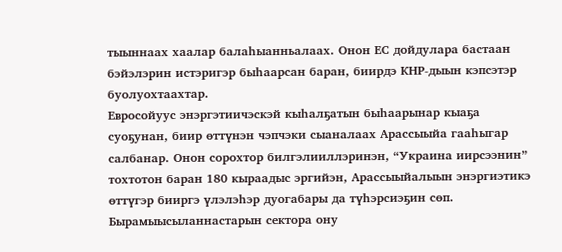тыыннаах хаалар балаһыанньалаах. Онон ЕС дойдулара бастаан бэйэлэрин истэригэр быһаарсан баран, биирдэ КНР-дыын кэпсэтэр буолуохтаахтар.
Евросойуус энэргэтиичэскэй кыһалҕатын быһаарынар кыаҕа суоҕунан, биир өттүнэн чэпчэки сыаналаах Арассыыйа гааһыгар салбанар. Онон сорохтор билгэлииллэринэн, “Украина иирсээнин” тохтотон баран 180 кыраадыс эргийэн, Арассыыйалыын энэргиэтикэ өттүгэр бииргэ үлэлэһэр дуогабары да түһэрсиэҕин сөп. Бырамыысыланнастарын сектора ону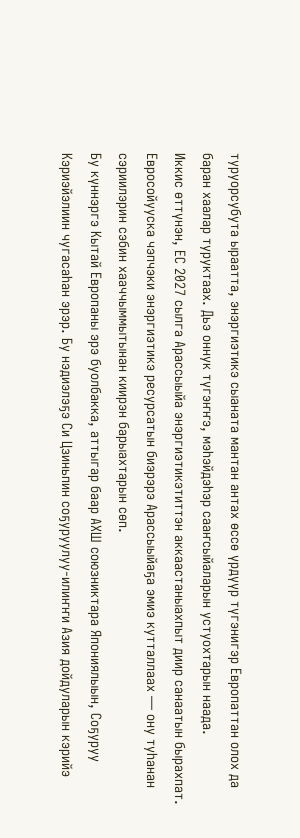туруорсубута ыраатта, энэргиэтикэ сыаната мантан антах өссө үрдүүр түгэнигэр Европаттан олох да баран хаалар туруктаах. Дьэ оннук түгэҥҥэ, мэһэйдэһэр сааҥсыйаларын устуохтарын наада.
Иккис өттүнэн, ЕС 2027 сылга Арассыыйа энэргиэтикэтиттэн аккаастаныахпыт диир санаатын бырахпат. Евросойууска чэпчэки энэргиэтикэ ресурсатын биэрэрэ Арассыыйаҕа эмиэ кутталлаах — ону туһанан сэриилэрин сэбин хааччыммытынан киирэн барыахтарын сөп.
Бу күннэргэ Кытай Европаны эрэ буолбакка, аттыгар баар АХШ союзниктара Япониялыын, Соҕуруу Кэриэйэлиин чугасаһан эрэр. Бу нэдиэлэҕэ Си Цзиньпин соҕуруулуу-илиҥҥи Азия дойдуларын кэрийэ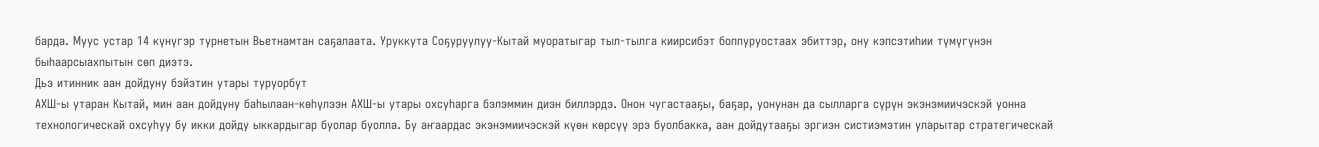барда. Муус устар 14 күнүгэр турнетын Вьетнамтан саҕалаата. Уруккута Соҕуруулуу-Кытай муоратыгар тыл-тылга киирсибэт боппуруостаах эбиттэр, ону кэпсэтиһии түмүгүнэн быһаарсыахпытын сөп диэтэ.
Дьэ итинник аан дойдуну бэйэтин утары туруорбут
АХШ-ы утаран Кытай, мин аан дойдуну баһылаан-көһүлээн АХШ-ы утары охсуһарга бэлэммин диэн биллэрдэ. Онон чугастааҕы, баҕар, уонунан да сылларга сүрүн экэнэмиичэскэй уонна технологическай охсуһуу бу икки дойду ыккардыгар буолар буолла. Бу аҥаардас экэнэмиичэскэй күөн көрсүү эрэ буолбакка, аан дойдутааҕы эргиэн систиэмэтин уларытар стратегическай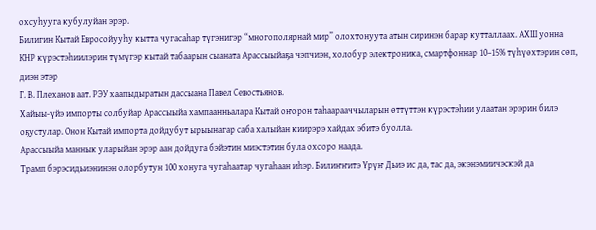охсуһууга кубулуйан эрэр.
Билигин Кытай Евросойууһу кытта чугасаһар түгэнигэр “многополярнай мир” олохтонуута атын сиринэн барар кутталлаах. АХШ уонна КНР күрэстэһиилэрин түмүгэр кытай табаарын сыаната Арассыыйаҕа чэпчиэн, холобур электроника, смартфоннар 10–15% түһүөхтэрин сөп, диэн этэр
Г. В. Плеханов аат. РЭУ хаапыдыратын дассыана Павел Севостьянов.
Хайыы-үйэ импорты солбуйар Арассыыйа хампаанньалара Кытай оҥорон таһаарааччыларын өттүттэн күрэстэһии улаатан эрэрин билэ оҕустулар. Онон Кытай импорта дойдубут ырыынагар саба халыйан киирэрэ хайдах эбитэ буолла.
Арассыыйа маннык уларыйан эрэр аан дойдуга бэйэтин миэстэтин була охсоро наада.
Трамп бэрэсидьиэнинэн олорбутун 100 хонуга чугаһаатар чугаһаан иһэр. Билиҥҥитэ Үрүҥ Дьиэ ис да, тас да, экэнэмиичэскэй да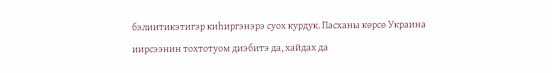бэлиитикэтигэр киһиргэнэрэ суох курдук. Пасханы көрсө Украина иирсээнин тохтотуом диэбитэ да, хайдах да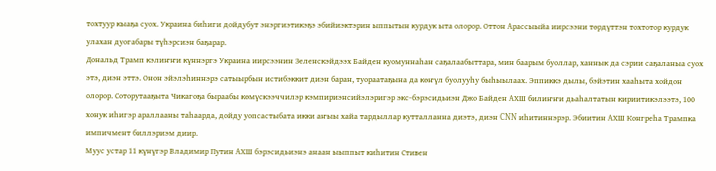тохтуур кыаҕа суох. Украина биһиги дойдубут энэргиэтикэҕэ эбийиэктэрин ыппытын курдук ыта олорор. Оттон Арассыыйа иирсээни төрдүттэн тохтотор курдук улахан дуогабары түһэрсиэн баҕарар.
Дональд Трамп кэлиҥҥи күннэргэ Украина иирсээнин Зеленскэйдээх Байден куомуннаһан саҕалаабыттара, мин баарым буоллар, ханнык да сэрии саҕаланыа суох этэ, диэн эттэ. Онон эйэлэһиннэрэ сатыырбын истибэккит диэн баран, туораатаҕына да көҥүл буолууһу быһыылаах. Эппиккэ дылы, бэйэтин хааһыта хойдон олорор. Соторутааҕыта Чикагоҕа быраабы көмүскээччилэр кэмпириэнсийэлэригэр экс-бэрэсидьиэн Джо Байден АХШ билиҥҥи дьаһалтатын кириитикэлээтэ, 100 хонук иһигэр араллааны таһаарда, дойду уопсастыбата икки аҥыы хайа тардыллар кутталланна диэтэ, диэн CNN иһитиннэрэр. Эбиитин АХШ Конгреһа Трампка импичмент биллэриэм диир.
Муус устар 11 күнүгэр Владимир Путин АХШ бэрэсидьиэнэ анаан ыыппыт киһитин Стивен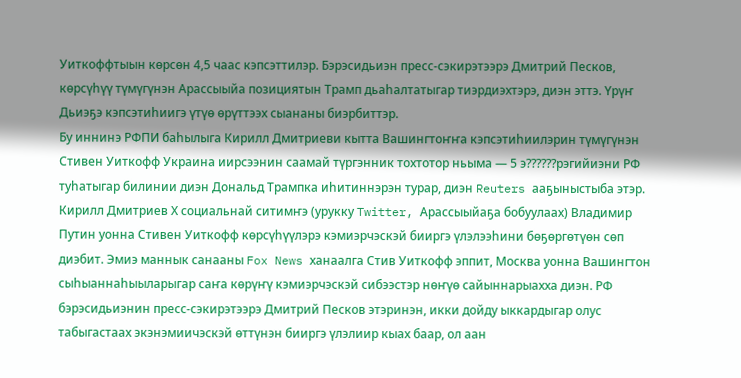Уиткоффтыын көрсөн 4,5 чаас кэпсэттилэр. Бэрэсидьиэн пресс-сэкирэтээрэ Дмитрий Песков, көрсүһүү түмүгүнэн Арассыыйа позициятын Трамп дьаһалтатыгар тиэрдиэхтэрэ, диэн эттэ. Үрүҥ Дьиэҕэ кэпсэтиһиигэ үтүө өрүттээх сыананы биэрбиттэр.
Бу иннинэ РФПИ баһылыга Кирилл Дмитриеви кытта Вашингтоҥҥа кэпсэтиһиилэрин түмүгүнэн Стивен Уиткофф Украина иирсээнин саамай түргэнник тохтотор ньыма — 5 э??????рэгийиэни РФ туһатыгар билинии диэн Дональд Трампка иһитиннэрэн турар, диэн Reuters ааҕыныстыба этэр.
Кирилл Дмитриев Х социальнай ситимҥэ (урукку Twitter, Арассыыйаҕа бобуулаах) Владимир Путин уонна Стивен Уиткофф көрсүһүүлэрэ кэмиэрчэскэй бииргэ үлэлээһини бөҕөргөтүөн сөп диэбит. Эмиэ маннык санааны Fox News ханаалга Стив Уиткофф эппит, Москва уонна Вашингтон сыһыаннаһыыларыгар саҥа көрүҥү кэмиэрчэскэй сибээстэр нөҥүө сайыннарыахха диэн. РФ бэрэсидьиэнин пресс-сэкирэтээрэ Дмитрий Песков этэринэн, икки дойду ыккардыгар олус табыгастаах экэнэмиичэскэй өттүнэн бииргэ үлэлиир кыах баар, ол аан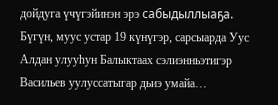дойдуга үчүгэйинэн эрэ сабыдыллыаҕа.
Бүгүн, муус устар 19 күнүгэр, сарсыарда Уус Алдан улууһун Балыктаах сэлиэнньэтигэр Васильев уулуссатыгар дьиэ умайа…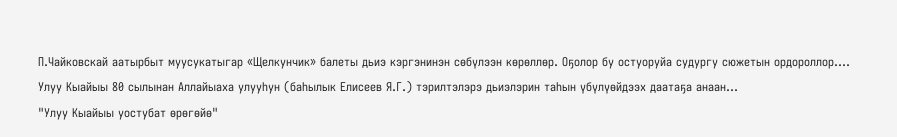П.Чайковскай аатырбыт муусукатыгар «Щелкунчик» балеты дьиэ кэргэнинэн сөбүлээн көрөллөр. Оҕолор бу остуоруйа судургу сюжетын ордороллор.…
Улуу Кыайыы 80 сылынан Аллайыаха улууһун (баһылык Елисеев Я.Г.) тэрилтэлэрэ дьиэлэрин таһын үбүлүөйдээх даатаҕа анаан…
"Улуу Кыайыы уостубат өрөгөйө"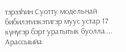тэрээһин Суотту модельнай бибилэтиэкэтигэр муус устар 17 күнүгэр бэрт уратытык буолла.…
Арассыыйа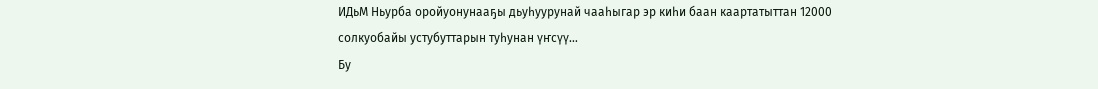ИДьМ Ньурба оройуонунааҕы дьуһуурунай чааһыгар эр киһи баан каартатыттан 12000 солкуобайы устубуттарын туһунан үҥсүү…
Бу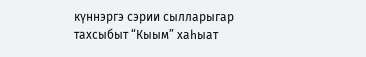күннэргэ сэрии сылларыгар тахсыбыт “Кыым” хаһыат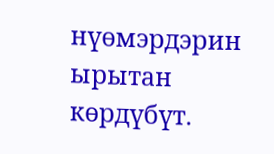нүөмэрдэрин ырытан көрдүбүт.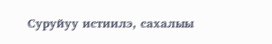Суруйуу истиилэ, сахалыы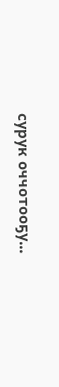сурук оччотооҕу…